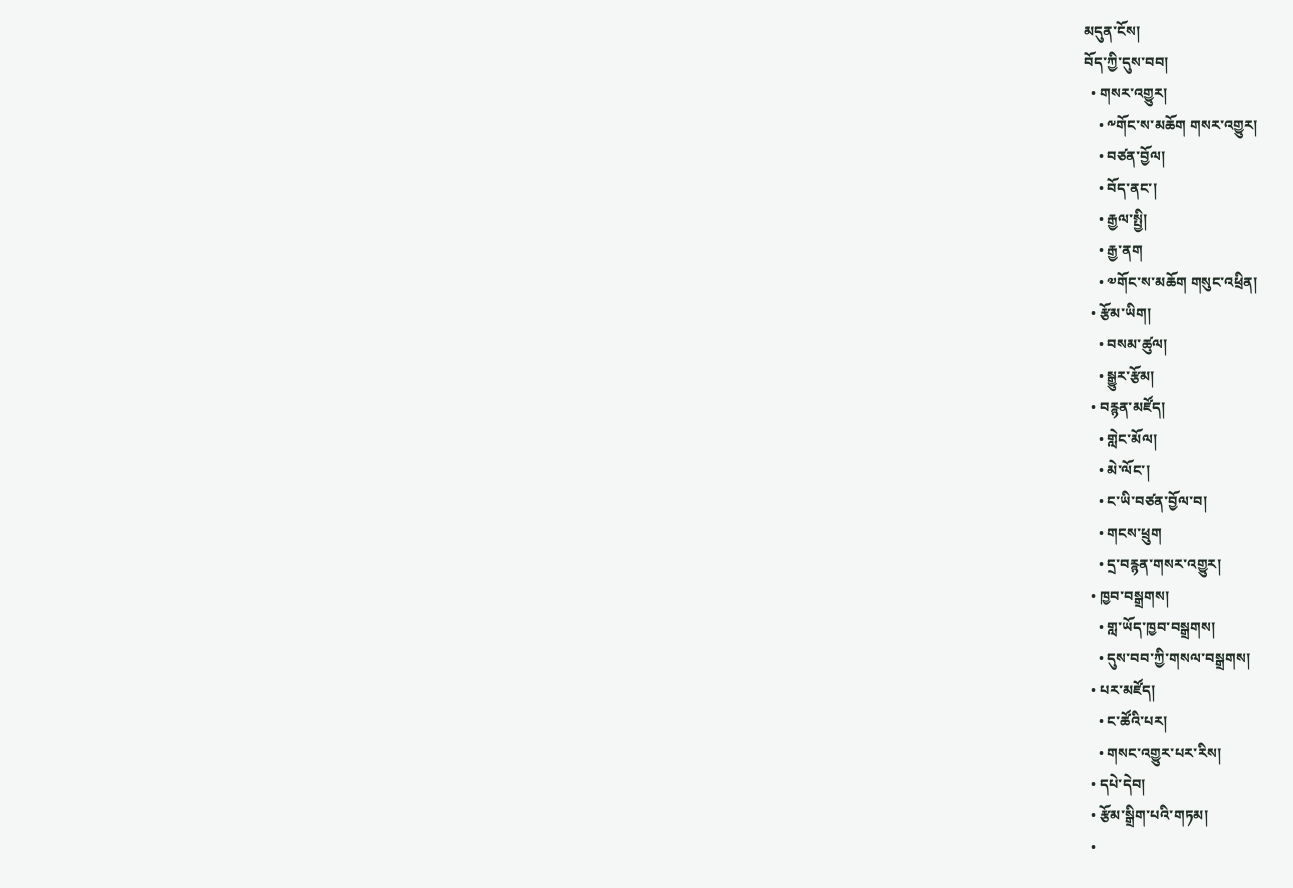མདུན་ངོས།
བོད་ཀྱི་དུས་བབ།
  • གསར་འགྱུར།
    • ༸གོང་ས་མཆོག གསར་འགྱུར།
    • བཙན་བྱོལ།
    • བོད་ནང་།
    • རྒྱལ་སྤྱི།
    • རྒྱ་ནག
    • ༧གོང་ས་མཆོག གསུང་འཕྲིན།
  • རྩོམ་ཡིག།
    • བསམ་ཚུལ།
    • སྒྱུར་རྩོམ།
  • བརྙན་མཛོད།
    • གླེང་མོལ།
    • མེ་ལོང་།
    • ང་ཡི་བཙན་བྱོལ་བ།
    • གངས་ཕྲུག
    • དྲ་བརྙན་གསར་འགྱུར།
  • ཁྱབ་བསྒྲགས།
    • གླ་ཡོད་ཁྱབ་བསྒྲགས།
    • དུས་བབ་ཀྱི་གསལ་བསྒྲགས།
  • པར་མཛོད།
    • ང་ཚོའི་པར།
    • གསང་འགྱུར་པར་རིས།
  • དཔེ་དེབ།
  • རྩོམ་སྒྲིག་པའི་གཏམ།
  •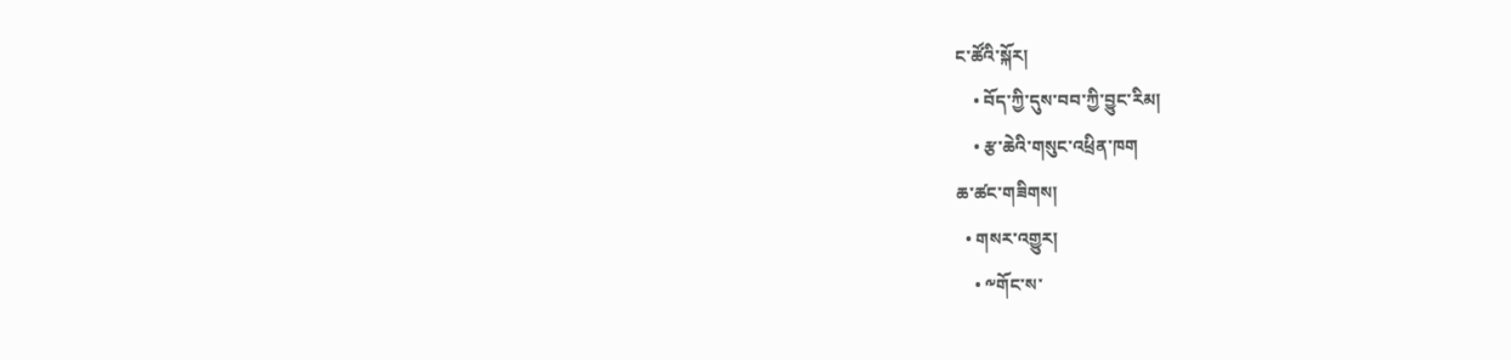ང་ཚོའི་སྐོར།
    • བོད་ཀྱི་དུས་བབ་ཀྱི་བྱུང་རིམ།
    • རྩ་ཆེའི་གསུང་འཕྲིན་ཁག
ཆ་ཚང་གཟིགས།
  • གསར་འགྱུར།
    • ༸གོང་ས་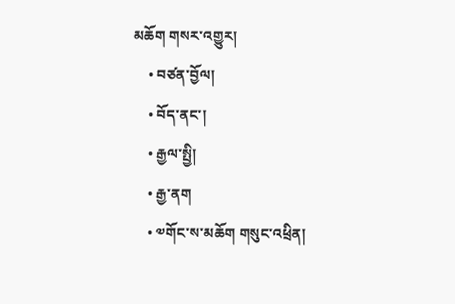མཆོག གསར་འགྱུར།
    • བཙན་བྱོལ།
    • བོད་ནང་།
    • རྒྱལ་སྤྱི།
    • རྒྱ་ནག
    • ༧གོང་ས་མཆོག གསུང་འཕྲིན།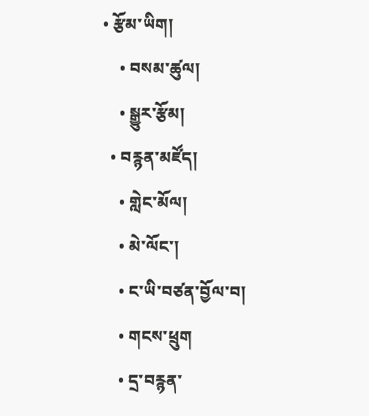• རྩོམ་ཡིག།
    • བསམ་ཚུལ།
    • སྒྱུར་རྩོམ།
  • བརྙན་མཛོད།
    • གླེང་མོལ།
    • མེ་ལོང་།
    • ང་ཡི་བཙན་བྱོལ་བ།
    • གངས་ཕྲུག
    • དྲ་བརྙན་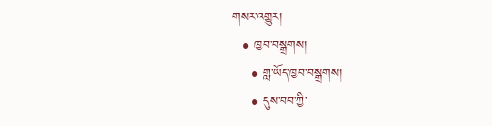གསར་འགྱུར།
  • ཁྱབ་བསྒྲགས།
    • གླ་ཡོད་ཁྱབ་བསྒྲགས།
    • དུས་བབ་ཀྱི་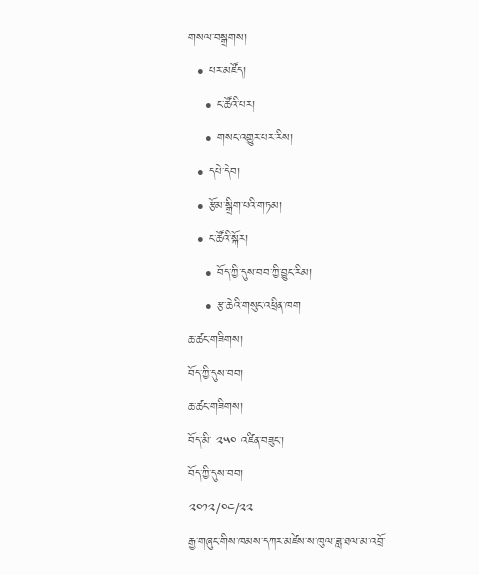གསལ་བསྒྲགས།
  • པར་མཛོད།
    • ང་ཚོའི་པར།
    • གསང་འགྱུར་པར་རིས།
  • དཔེ་དེབ།
  • རྩོམ་སྒྲིག་པའི་གཏམ།
  • ང་ཚོའི་སྐོར།
    • བོད་ཀྱི་དུས་བབ་ཀྱི་བྱུང་རིམ།
    • རྩ་ཆེའི་གསུང་འཕྲིན་ཁག
ཆ་ཚང་གཟིགས།
བོད་ཀྱི་དུས་བབ།
ཆ་ཚང་གཟིགས།
བོད་མི་ ༢༥༠ འཛིན་བཟུང་།
བོད་ཀྱི་དུས་བབ།
༢༠༡༢/༠༤/༢༢
རྒྱ་གཞུང་གིས་ཁམས་དཀར་མཛེས་ས་ཁུལ་ཟླ་ཐལ་མ་འབྲོ་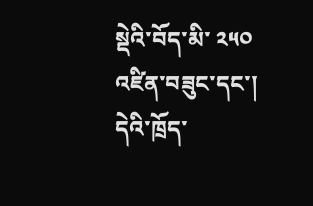སྡེའི་བོད་མི་ ༢༥༠ འཛིན་བཟུང་དང་། དེའི་ཁྲོད་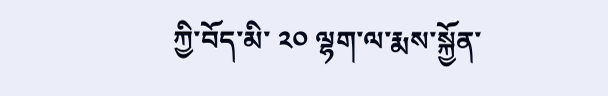ཀྱི་བོད་མི་ ༢༠ ལྷག་ལ་རྨས་སྐྱོན་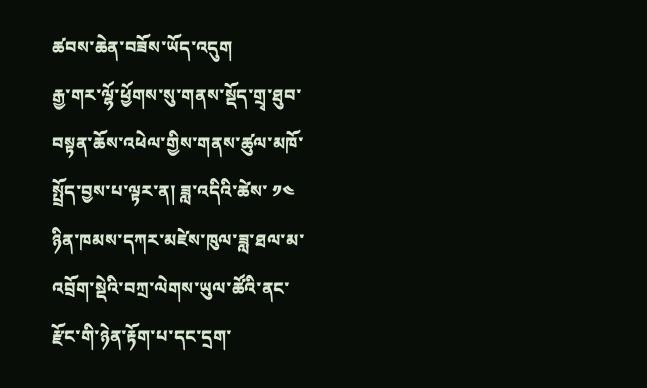ཚབས་ཆེན་བཟོས་ཡོད་འདུག
རྒྱ་གར་ལྷོ་ཕྱོགས་སུ་གནས་སྡོད་གྲྭ་ཐུབ་བསྟན་ཆོས་འཕེལ་གྱིས་གནས་ཚུལ་མཁོ་སྤྲོད་བྱས་པ་ལྟར་ན། ཟླ་འདིའི་ཚེས་ ༡༤ ཉིན་ཁམས་དཀར་མཛེས་ཁུལ་ཟླ་ཐལ་མ་འབྲོག་སྡེའི་བཀྲ་ལེགས་ཡུལ་ཚོའི་ནང་རྫོང་གི་ཉེན་རྟོག་པ་དང་དྲག་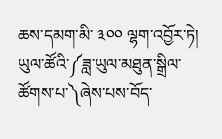ཆས་དམག་མི་ ༣༠༠ ལྷག་འབྱོར་ཏེ། ཡུལ་ཚོའི་༼ཟླ་ཡུལ་མཐུན་སྒྲིལ་ཚོགས་པ་༽ཞེས་པས་བོད་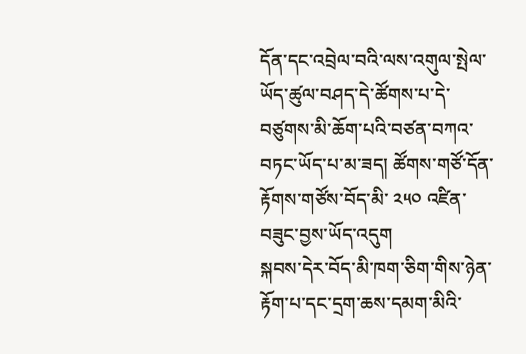དོན་དང་འབྲེལ་བའི་ལས་འགུལ་སྤེལ་ཡོད་ཚུལ་བཤད་དེ་ཚོགས་པ་དེ་བཙུགས་མི་ཆོག་པའི་བཙན་བཀའ་བཏང་ཡོད་པ་མ་ཟད། ཚོགས་གཙོ་དོན་རྟོགས་གཙོས་བོད་མི་ ༢༥༠ འཛིན་བཟུང་བྱས་ཡོད་འདུག
སྐབས་དེར་བོད་མི་ཁག་ཅིག་གིས་ཉེན་རྟོག་པ་དང་དྲག་ཆས་དམག་མིའི་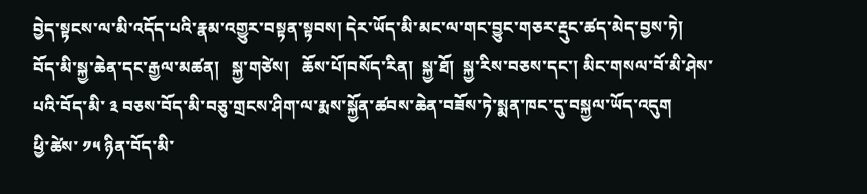བྱེད་སྟངས་ལ་མི་འདོད་པའི་རྣམ་འགྱུར་བསྟན་སྟབས། དེར་ཡོད་མི་མང་ལ་གང་བྱུང་གཅར་རྡུང་ཚད་མེད་བྱས་ཏེ། བོད་མི་སྐྱ་ཆེན་དང་རྒྱལ་མཚན།   སྐྱ་གཙེས།   ཆོས་པོ།བསོད་རིན།  སྐྱ་ཐོ།  སྐྱ་རིས་བཅས་དང་། མིང་གསལ་བོ་མི་ཤེས་པའི་བོད་མི་ ༣ བཅས་བོད་མི་བཅུ་གྲངས་ཤིག་ལ་རྨས་སྐྱོན་ཚབས་ཆེན་བཟོས་ཏེ་སྨན་ཁང་དུ་བསྐྱལ་ཡོད་འདུག
ཕྱི་ཚེས་ ༡༥ ཉིན་བོད་མི་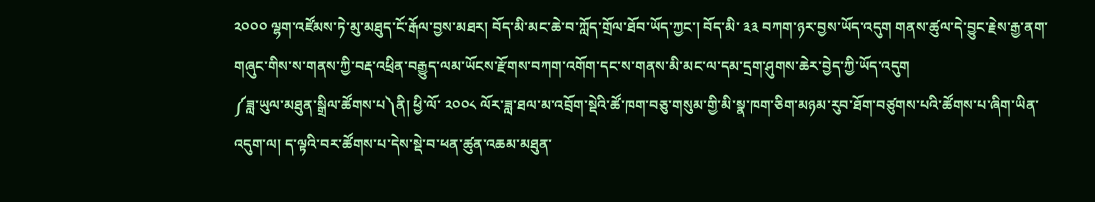༢༠༠༠ ལྷག་འཛོམས་ཏེ་མུ་མཐུད་ངོ་རྒོལ་བྱས་མཐར། བོད་མི་མང་ཆེ་བ་ཀློད་གྲོལ་ཐོབ་ཡོད་ཀྱང་། བོད་མི་ ༣༣ བཀག་ཉར་བྱས་ཡོད་འདུག གནས་ཚུལ་དེ་བྱུང་རྗེས་རྒྱ་ནག་གཞུང་གིས་ས་གནས་ཀྱི་བརྡ་འཕྲིན་བརྒྱུད་ལམ་ཡོངས་རྫོགས་བཀག་འགོག་དང་ས་གནས་མི་མང་ལ་དམ་དྲག་ཤུགས་ཆེར་བྱེད་ཀྱི་ཡོད་འདུག
༼ཟླ་ཡུལ་མཐུན་སྒྲིལ་ཚོགས་པ༽ནི། ཕྱི་ལོ་ ༢༠༠༨ ལོར་ཟླ་ཐལ་མ་འབྲོག་སྡེའི་ཚོ་ཁག་བཅུ་གསུམ་གྱི་མི་སྣ་ཁག་ཅིག་མཉམ་རུབ་ཐོག་བཙུགས་པའི་ཚོགས་པ་ཞིག་ཡིན་འདུག་ལ། ད་ལྟའི་བར་ཚོགས་པ་དེས་སྡེ་བ་ཕན་ཚུན་འཆམ་མཐུན་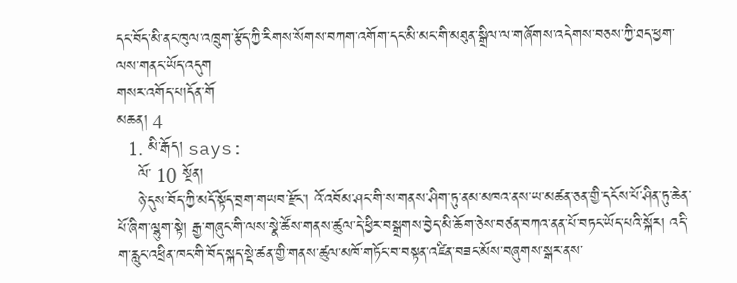དང་བོད་མི་ནང་ཁུལ་འཁྲུག་རྩོད་ཀྱི་རིགས་སོགས་བཀག་འགོག་དང་མི་མང་གི་མཐུན་སྒྲིལ་ལ་གཞོགས་འདེགས་བཅས་ཀྱི་ཐད་ཕྱག་ལས་གནང་ཡོད་འདུག
གསར་འགོད་པ།དོན་གོ
མཆན། 4
  1. མི་རྒོད། says:
    ལོ་ 10 སྔོན།
    ཉེ་དུས་བོད་ཀྱི་མདོ་སྟོད་བྲག་གཡབ་རྫོང་། འོ་འབོམ་ཤང་གི་ས་གནས་ཤིག་ཏུ་ནམ་མཁའ་ནས་ཡ་མཚན་ཅན་གྱི་དངོས་པོ་ཤིན་ཏུ་ཆེན་པོ་ཞིག་ལྷུག་སྟེ། རྒྱ་གཞུང་གི་ལས་སྣེ་ཚོས་གནས་ཚུལ་དེ་ཕྱིར་བསྒྲགས་བྱེད་མི་ཆོག་ཅེས་བཙན་བཀའ་ནན་པོ་བཏང་ཡོད་པའི་སྐོར། འདི་ག་རླུང་འཕྲིན་ཁང་གི་བོད་སྐད་སྡེ་ཚན་གྱི་གནས་ཚུལ་མཁོ་གཏོང་བ་བསྟན་འཛིན་བཟང་མོས་བཞུགས་སྒར་ནས་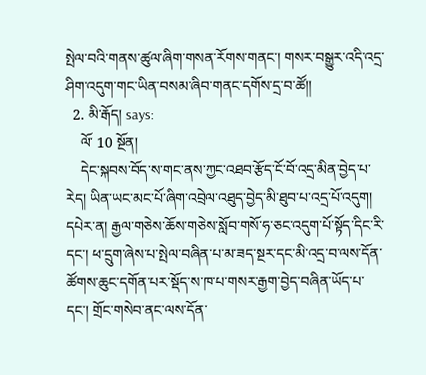སྤེལ་བའི་གནས་ཚུལ་ཞིག་གསན་རོགས་གནང་། གསར་བསྒྱུར་འདི་འདྲ་ཤིག་འདུག་གང་ཡིན་བསམ་ཞིབ་གནང་དགོས་དྲ་བ་ཚོ།།
  2. མི་རྒོད། says:
    ལོ་ 10 སྔོན།
    དེང་སྐབས་བོད་ས་གང་ནས་ཀྱང་འཐབ་རྩོད་ངོ་བོ་འདྲ་མིན་བྱེད་པ་རེད། ཡིན་ཡང་མང་པོ་ཞིག་འབྲེལ་འཐུད་བྱེད་མི་ཐུབ་པ་འདྲ་པོ་འདུག། དཔེར་ན། རྒྱལ་གཅེས་ཆོས་གཅེས་སློབ་གསོ་ཧ་ཅང་འདུག་པོ་སྟོད་དིང་རི་དང་། ཕ་དྲུག་ཞེས་པ་སྤེལ་བཞིན་པ་མ་ཟད་སྔར་དང་མི་འདྲ་བ་ལས་དོན་ཚོགས་ཆུང་དགོན་པར་སྡོད་ས་ཁ་པ་གསར་རྒྱག་བྱེད་བཞིན་ཡོད་པ་དང་། གྲོང་གསེབ་ནང་ལས་དོན་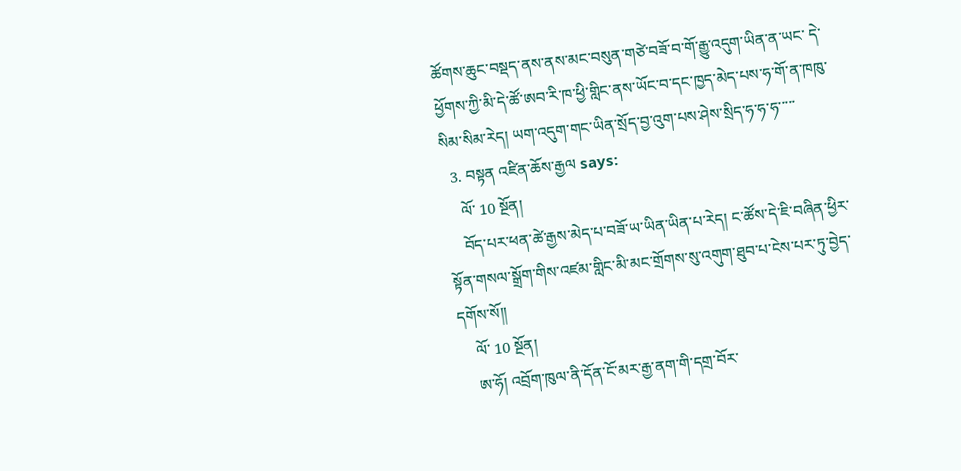ཚོགས་ཆུང་བསྡད་ནས་ནས་མང་བསུན་གཙེ་བཟོ་བ་གོ་རྒྱུ་འདུག་ཡིན་ན་ཡང་ དེ་ཕྱོགས་ཀྱི་མི་དེ་ཚོ་ཨབ་རི་ཁ་ཕྱི་གླིང་ནས་ཡོང་བ་དང་ཁྱད་མེད་པས་ཧ་གོ་ན་ཁཁུ་སིམ་སིམ་རེད། ཡག་འདུག་གང་ཡིན་སྲོད་བྱ་འུག་པས་ཤེས་སྲིད་ཧ་ཧ་ཧ་་་་་
  3. བསྟན འཛིན་ཆོས་རྒྱལ says:
    ལོ་ 10 སྔོན།
    བོད་པར་ཕན་ཚེ་རྒྱས་མེད་པ་བཟོ་ཡ་ཡིན་ཡིན་པ་རེད། ང་ཚོས་དེ་ཇི་བཞིན་ཕྱིར་སྟོན་གསལ་སྒྲོག་གིས་འཛམ་གླིང་མི་མང་གྲོགས་སུ་འགུག་ཐུབ་པ་ངེས་པར་ཏུ་བྱེད་དགོས་སོ།།
    ལོ་ 10 སྔོན།
    ཨ་ཧོ། འབྲོག་ཁུལ་ནི་དོན་ངོ་མར་རྒྱ་ནག་གི་དགྲ་བོར་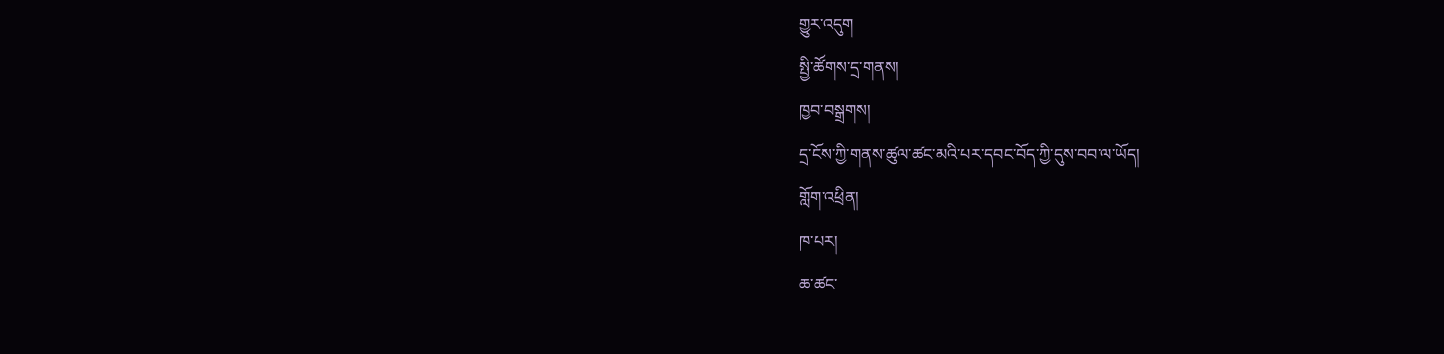གྱུར་འདུག
སྤྱི་ཚོགས་དྲ་གནས།
ཁྱབ་བསྒྲགས།
དྲ་ངོས་ཀྱི་གནས་ཚུལ་ཚང་མའི་པར་དབང་བོད་ཀྱི་དུས་བབ་ལ་ཡོད།
གློག་འཕྲིན།
ཁ་པར།
ཆ་ཚང་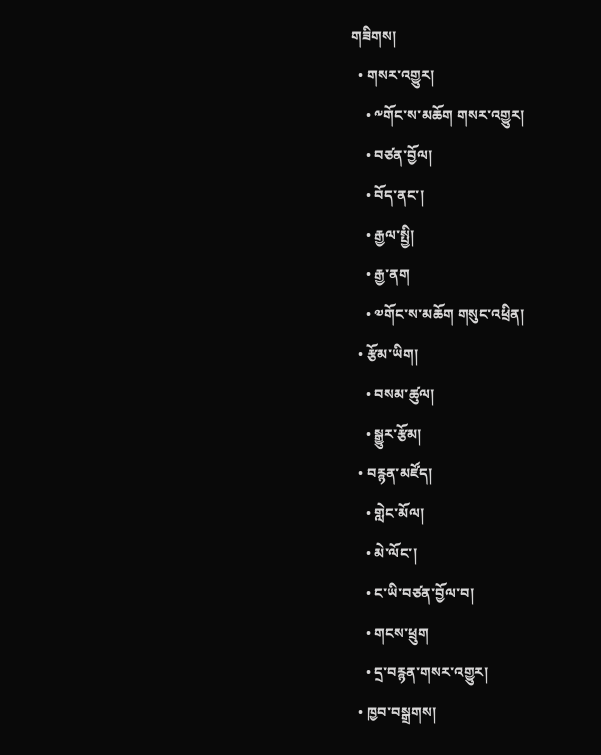གཟིགས།
  • གསར་འགྱུར།
    • ༸གོང་ས་མཆོག གསར་འགྱུར།
    • བཙན་བྱོལ།
    • བོད་ནང་།
    • རྒྱལ་སྤྱི།
    • རྒྱ་ནག
    • ༧གོང་ས་མཆོག གསུང་འཕྲིན།
  • རྩོམ་ཡིག།
    • བསམ་ཚུལ།
    • སྒྱུར་རྩོམ།
  • བརྙན་མཛོད།
    • གླེང་མོལ།
    • མེ་ལོང་།
    • ང་ཡི་བཙན་བྱོལ་བ།
    • གངས་ཕྲུག
    • དྲ་བརྙན་གསར་འགྱུར།
  • ཁྱབ་བསྒྲགས།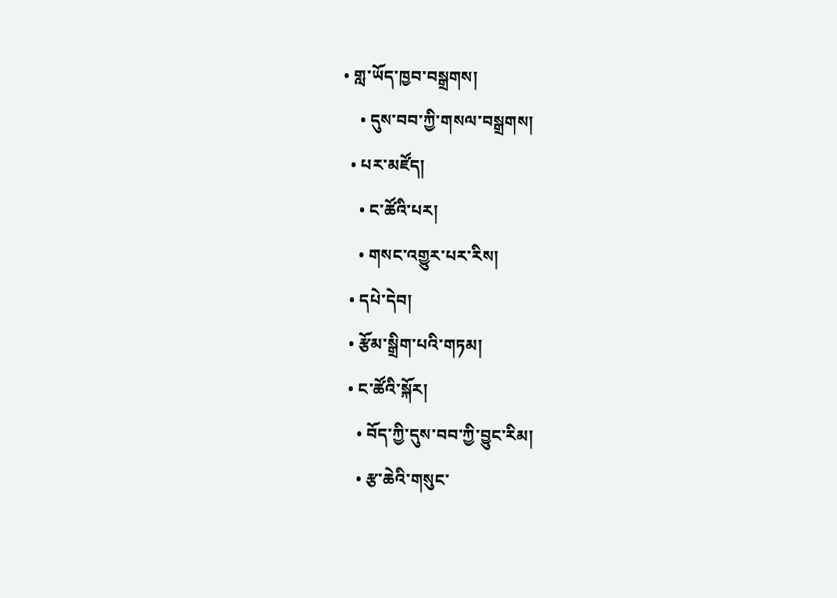• གླ་ཡོད་ཁྱབ་བསྒྲགས།
    • དུས་བབ་ཀྱི་གསལ་བསྒྲགས།
  • པར་མཛོད།
    • ང་ཚོའི་པར།
    • གསང་འགྱུར་པར་རིས།
  • དཔེ་དེབ།
  • རྩོམ་སྒྲིག་པའི་གཏམ།
  • ང་ཚོའི་སྐོར།
    • བོད་ཀྱི་དུས་བབ་ཀྱི་བྱུང་རིམ།
    • རྩ་ཆེའི་གསུང་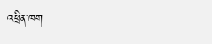འཕྲིན་ཁག